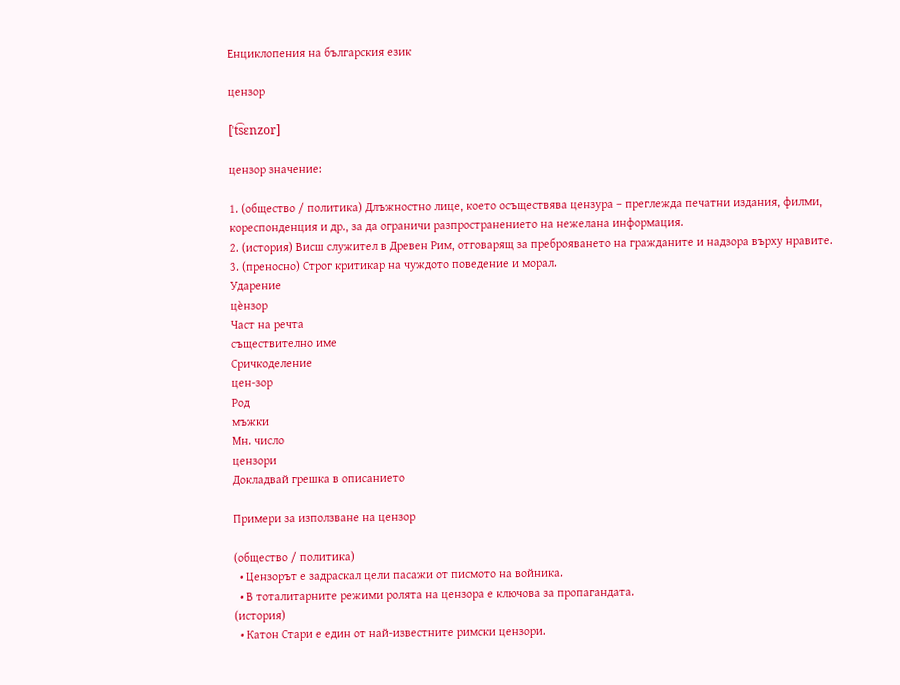Енциклопения на българския език

цензор

[ˈt͡sɛnzor]

цензор значение:

1. (общество / политика) Длъжностно лице, което осъществява цензура – преглежда печатни издания, филми, кореспонденция и др., за да ограничи разпространението на нежелана информация.
2. (история) Висш служител в Древен Рим, отговарящ за преброяването на гражданите и надзора върху нравите.
3. (преносно) Строг критикар на чуждото поведение и морал.
Ударение
цѐнзор
Част на речта
съществително име
Сричкоделение
цен-зор
Род
мъжки
Мн. число
цензори
Докладвай грешка в описанието

Примери за използване на цензор

(общество / политика)
  • Цензорът е задраскал цели пасажи от писмото на войника.
  • В тоталитарните режими ролята на цензора е ключова за пропагандата.
(история)
  • Катон Стари е един от най-известните римски цензори.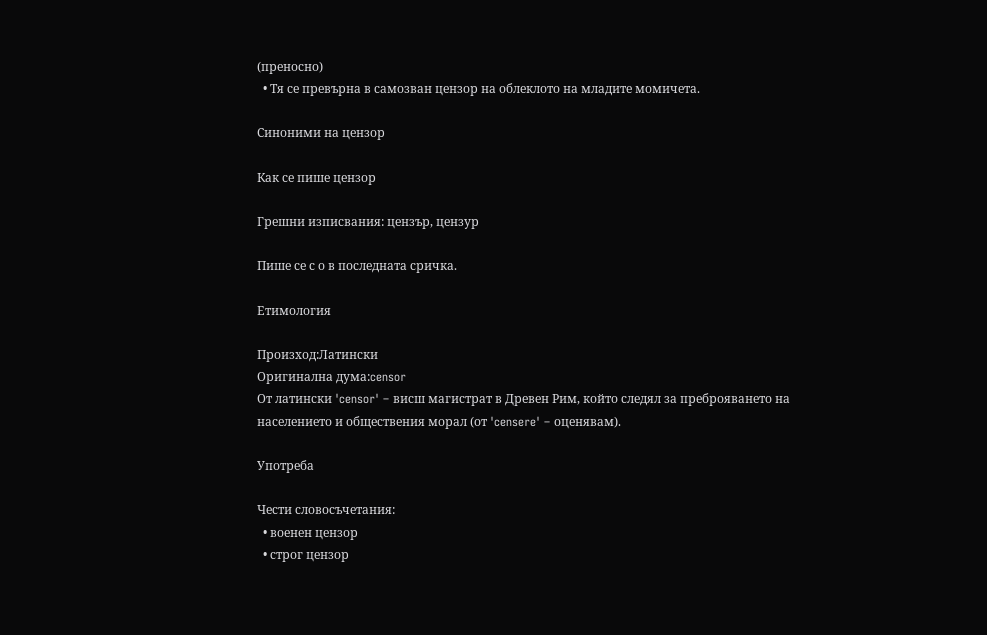(преносно)
  • Тя се превърна в самозван цензор на облеклото на младите момичета.

Синоними на цензор

Как се пише цензор

Грешни изписвания: цензър, цензур

Пише се с о в последната сричка.

Етимология

Произход:Латински
Оригинална дума:censor
От латински 'censor' – висш магистрат в Древен Рим, който следял за преброяването на населението и обществения морал (от 'censere' – оценявам).

Употреба

Чести словосъчетания:
  • военен цензор
  • строг цензор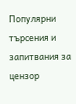Популярни търсения и запитвания за цензор